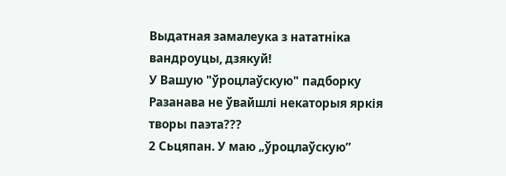Выдатная замалеука з нататнiка вандроуцы, дзякуй!
У Вашую "ўроцлаўскую" падборку Разанава не ўвайшлі некаторыя яркія творы паэта???
2 Сьцяпан. У маю „ўроцлаўскую”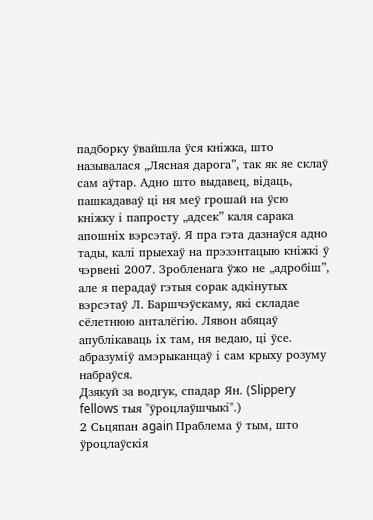падборку ўвайшла ўся кніжка, што называлася „Лясная дарога”, так як яе склаў сам аўтар. Адно што выдавец, відаць, пашкадаваў ці ня меў грошай на ўсю кніжку і папросту „адсек” каля сарака апошніх вэрсэтаў. Я пра гэта дазнаўся адно тады, калі прыехаў на прэзэнтацыю кніжкі ў чэрвені 2007. Зробленага ўжо не „адробіш”, але я перадаў гэтыя сорак адкінутых вэрсэтаў Л. Баршчэўскаму, які складае сёлетнюю анталёгію. Лявон абяцаў апублікаваць іх там, ня ведаю, ці ўсе.
абразуміў амэрыканцаў і сам крыху розуму набраўся.
Дзякуй за водгук, спадар Ян. (Slippery fellows тыя "ўроцлаўшчыкі".)
2 Сьцяпан again Праблема ў тым, што ўроцлаўскія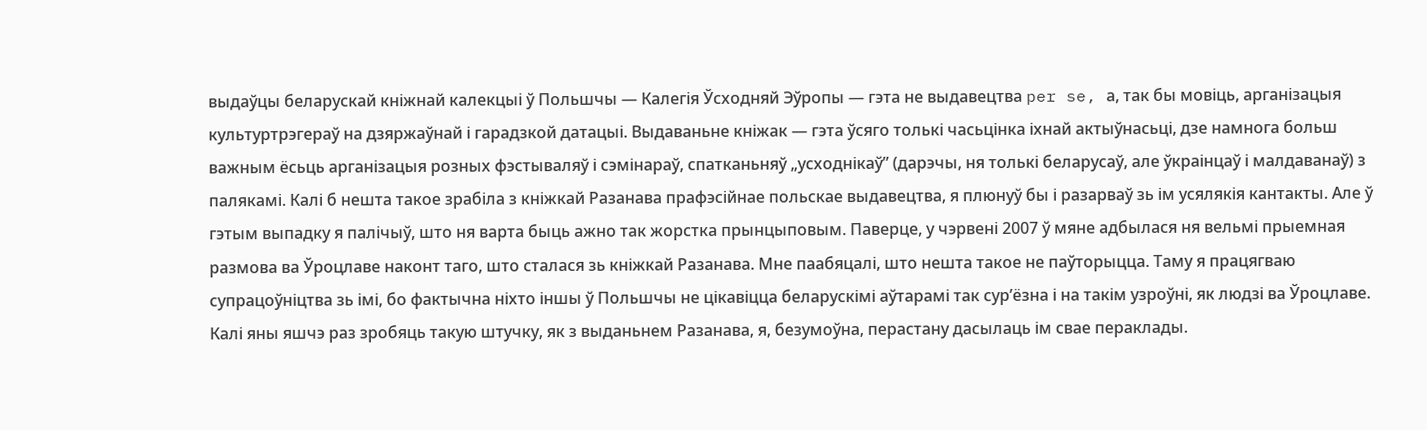выдаўцы беларускай кніжнай калекцыі ў Польшчы — Калегія Ўсходняй Эўропы — гэта не выдавецтва per se, а, так бы мовіць, арганізацыя культуртрэгераў на дзяржаўнай і гарадзкой датацыі. Выдаваньне кніжак — гэта ўсяго толькі часьцінка іхнай актыўнасьці, дзе намнога больш важным ёсьць арганізацыя розных фэстываляў і сэмінараў, спатканьняў „усходнікаў” (дарэчы, ня толькі беларусаў, але ўкраінцаў і малдаванаў) з палякамі. Калі б нешта такое зрабіла з кніжкай Разанава прафэсійнае польскае выдавецтва, я плюнуў бы і разарваў зь ім усялякія кантакты. Але ў гэтым выпадку я палічыў, што ня варта быць ажно так жорстка прынцыповым. Паверце, у чэрвені 2007 ў мяне адбылася ня вельмі прыемная размова ва Ўроцлаве наконт таго, што сталася зь кніжкай Разанава. Мне паабяцалі, што нешта такое не паўторыцца. Таму я працягваю супрацоўніцтва зь імі, бо фактычна ніхто іншы ў Польшчы не цікавіцца беларускімі аўтарамі так сур’ёзна і на такім узроўні, як людзі ва Ўроцлаве. Калі яны яшчэ раз зробяць такую штучку, як з выданьнем Разанава, я, безумоўна, перастану дасылаць ім свае пераклады.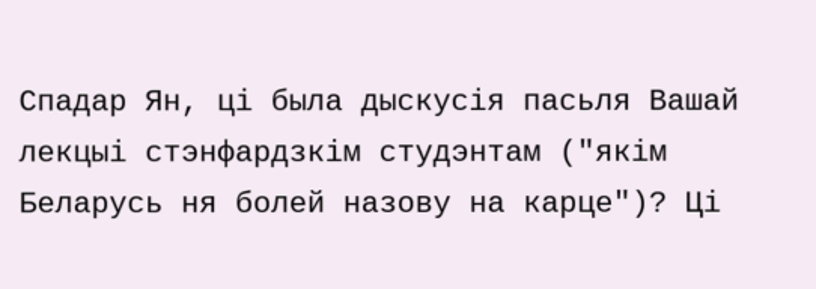Спадар Ян, ці была дыскусія пасьля Вашай лекцыі стэнфардзкім студэнтам ("якім Беларусь ня болей назову на карце")? Ці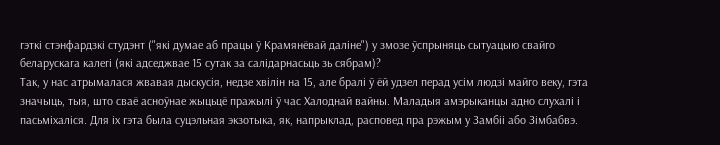гэткі стэнфардзкі студэнт ("які думае аб працы ў Крамянёвай даліне") у змозе ўспрыняць сытуацыю свайго беларускага калегі (які адседжвае 15 сутак за салідарнасьць зь сябрам)?
Так, у нас атрымалася жвавая дыскусія, недзе хвілін на 15, але бралі ў ёй удзел перад усім людзі майго веку, гэта значыць, тыя, што сваё асноўнае жыцьцё пражылі ў час Халоднай вайны. Маладыя амэрыканцы адно слухалі і пасьміхаліся. Для іх гэта была суцэльная экзотыка, як, напрыклад, расповед пра рэжым у Замбіі або Зімбабвэ.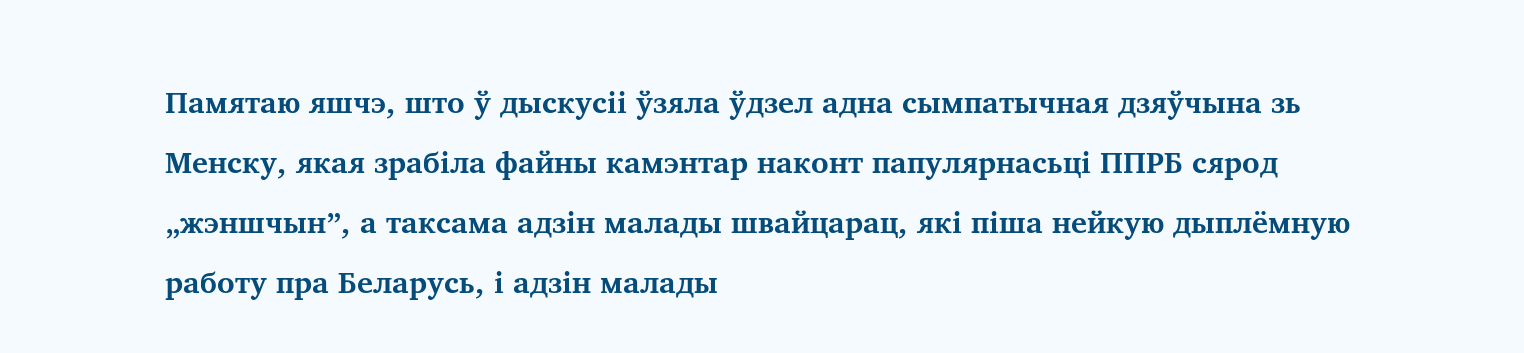Памятаю яшчэ, што ў дыскусіі ўзяла ўдзел адна сымпатычная дзяўчына зь Менску, якая зрабіла файны камэнтар наконт папулярнасьці ППРБ сярод „жэншчын”, а таксама адзін малады швайцарац, які піша нейкую дыплёмную работу пра Беларусь, і адзін малады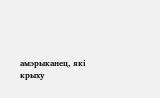амэрыканец, які крыху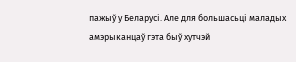пажыў у Беларусі. Але для большасьці маладых амэрыканцаў гэта быў хутчэй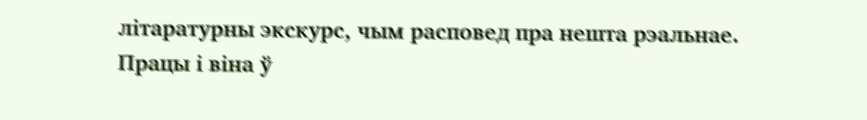літаратурны экскурс, чым расповед пра нешта рэальнае.
Працы і віна ў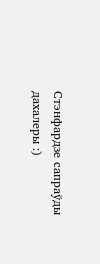Стэнфардзе сапраўды дахалеры :)